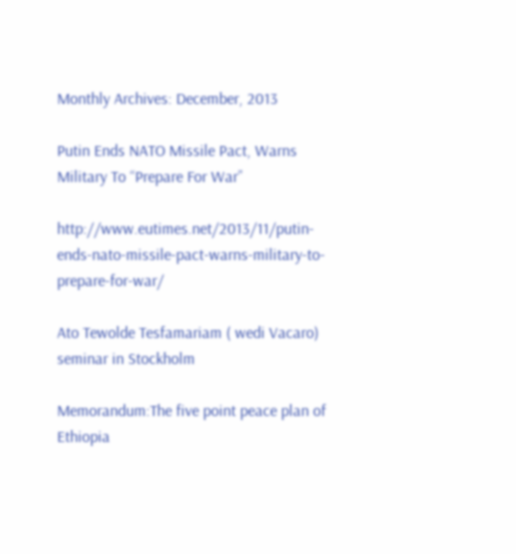Monthly Archives: December, 2013

Putin Ends NATO Missile Pact, Warns Military To “Prepare For War”

http://www.eutimes.net/2013/11/putin-ends-nato-missile-pact-warns-military-to-prepare-for-war/

Ato Tewolde Tesfamariam ( wedi Vacaro) seminar in Stockholm

Memorandum:The five point peace plan of Ethiopia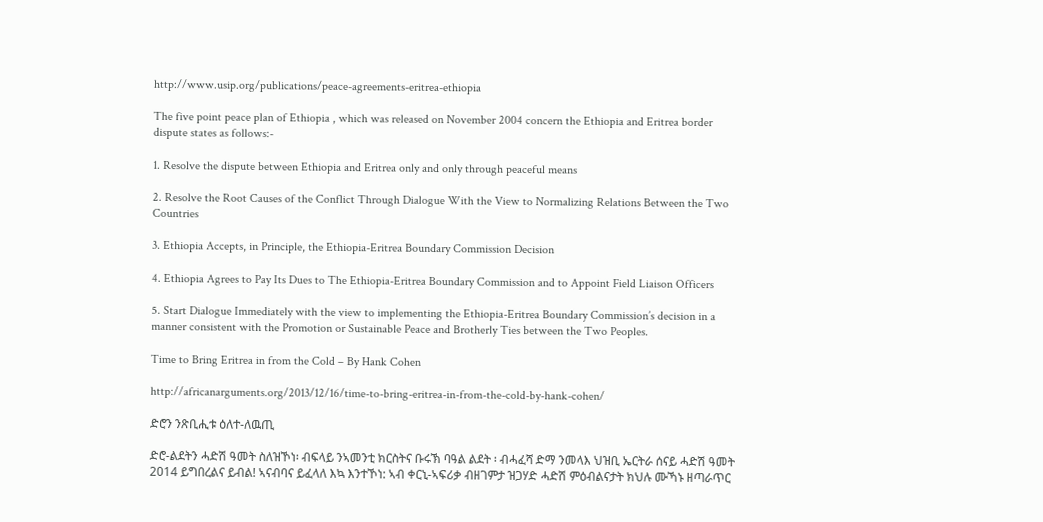http://www.usip.org/publications/peace-agreements-eritrea-ethiopia

The five point peace plan of Ethiopia , which was released on November 2004 concern the Ethiopia and Eritrea border dispute states as follows:-

1. Resolve the dispute between Ethiopia and Eritrea only and only through peaceful means

2. Resolve the Root Causes of the Conflict Through Dialogue With the View to Normalizing Relations Between the Two Countries

3. Ethiopia Accepts, in Principle, the Ethiopia-Eritrea Boundary Commission Decision

4. Ethiopia Agrees to Pay Its Dues to The Ethiopia-Eritrea Boundary Commission and to Appoint Field Liaison Officers

5. Start Dialogue Immediately with the view to implementing the Ethiopia-Eritrea Boundary Commission’s decision in a manner consistent with the Promotion or Sustainable Peace and Brotherly Ties between the Two Peoples.

Time to Bring Eritrea in from the Cold – By Hank Cohen

http://africanarguments.org/2013/12/16/time-to-bring-eritrea-in-from-the-cold-by-hank-cohen/

ድሮን ንጽቢሒቱ ዕለተ-ለዉጢ

ድሮ-ልደትን ሓድሽ ዓመት ስለዝኾነ፡ ብፍላይ ንኣመንቲ ክርስትና ቡሩኽ ባዓል ልደት ፡ ብሓፈሻ ድማ ንመላእ ህዝቢ ኤርትራ ሰናይ ሓድሽ ዓመት 2014 ይግበረልና ይብል! ኣናብባና ይፈላለ እኳ እንተኾነ: ኣብ ቀርኒ-ኣፍሪቃ ብዘገምታ ዝጋሃድ ሓድሽ ምዕብልናታት ክህሉ ሙኻኑ ዘጣራጥር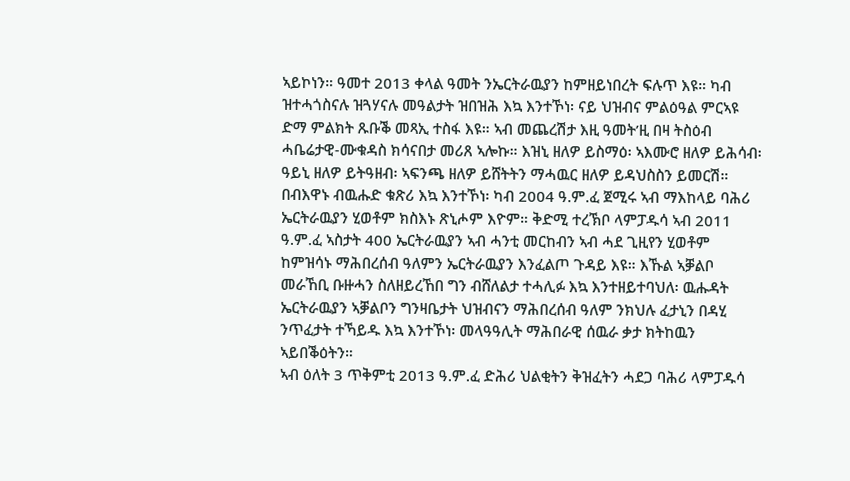ኣይኮነን። ዓመተ 2013 ቀላል ዓመት ንኤርትራዉያን ከምዘይነበረት ፍሉጥ እዩ። ካብ ዝተሓጎስናሉ ዝጓሃናሉ መዓልታት ዝበዝሕ እኳ እንተኾነ፡ ናይ ህዝብና ምልዕዓል ምርኣዩ ድማ ምልክት ጹቡቕ መጻኢ ተስፋ እዩ። ኣብ መጨረሽታ እዚ ዓመት’ዚ በዛ ትስዕብ ሓቤሬታዊ-ሙቁዳስ ክሳናበታ መሪጸ ኣሎኩ። እዝኒ ዘለዎ ይስማዕ፡ ኣእሙሮ ዘለዎ ይሕሳብ፡ ዓይኒ ዘለዎ ይትዓዘብ፡ ኣፍንጫ ዘለዎ ይሸትትን ማሓዉር ዘለዎ ይዳህስስን ይመርሽ።
በብእዋኑ ብዉሑድ ቁጽሪ እኳ እንተኾነ፡ ካብ 2004 ዓ.ም.ፈ ጀሚሩ ኣብ ማእከላይ ባሕሪ ኤርትራዉያን ሂወቶም ክስእኑ ጽኒሖም እዮም። ቅድሚ ተረኽቦ ላምፓዱሳ ኣብ 2011 ዓ.ም.ፈ ኣስታት 400 ኤርትራዉያን ኣብ ሓንቲ መርከብን ኣብ ሓደ ጊዚየን ሂወቶም ከምዝሳኑ ማሕበረሰብ ዓለምን ኤርትራዉያን እንፈልጦ ጉዳይ እዩ። እኹል ኣቓልቦ መራኸቢ ቡዙሓን ስለዘይረኸበ ግን ብሸለልታ ተሓሊፉ እኳ እንተዘይተባህለ፡ ዉሑዳት ኤርትራዉያን ኣቓልቦን ግንዛቤታት ህዝብናን ማሕበረሰብ ዓለም ንክህሉ ፈታኒን በዳሂ ንጥፈታት ተኻይዱ እኳ እንተኾነ፡ መላዓዓሊት ማሕበራዊ ሰዉራ ቃታ ክትከዉን ኣይበቕዕትን።
ኣብ ዕለት 3 ጥቅምቲ 2013 ዓ.ም.ፈ ድሕሪ ህልቂትን ቅዝፈትን ሓደጋ ባሕሪ ላምፓዱሳ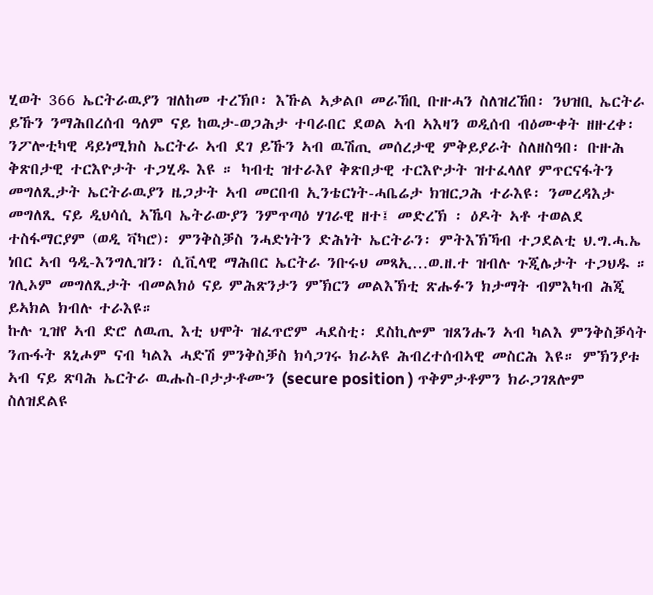ሂወት 366 ኤርትራዉያን ዝለከመ ተረኽቦ፡ እኹል ኣቃልቦ መራኸቢ ቡዙሓን ስለዝረኸበ፡ ንህዝቢ ኤርትራ ይኹን ንማሕበረሰብ ዓለም ናይ ከዉታ-ወጋሕታ ተባራበር ደወል ኣብ ኣእዛን ወዲሰብ ብዕሙቀት ዘዙረቀ፡ ንፖሎቲካዊ ዳይነሚክስ ኤርትራ ኣብ ደገ ይኹን ኣብ ዉሽጢ መሰረታዊ ምቅይያራት ስለዘስዓበ፡ ቡዙሕ ቅጽበታዊ ተርእዮታት ተጋሂዱ እዩ ። ካብቲ ዝተራእየ ቅጽበታዊ ተርእዮታት ዝተፈላለየ ምጥርናፋትን መግለጺታት ኤርትራዉያን ዜጋታት ኣብ መርበብ ኢንቴርነት-ሓቤሬታ ክዝርጋሕ ተራእዩ፡ ንመረዳእታ መግለጺ ናይ ዲህሳሲ ኣኼባ ኤትራውያን ንምጥጣዕ ሃገራዊ ዘተ፤ መድረኽ ፡ ዕዶት ኣቶ ተወልደ ተስፋማርያም (ወዲ ቫካሮ)፡ ምንቅስቓስ ንሓድነትን ድሕነት ኤርትራን፡ ምትእኽኻብ ተጋደልቲ ህ.ግ.ሓ.ኤ ነበር ኣብ ዓዲ-እንግሊዝን፡ ሲቪላዊ ማሕበር ኤርትራ ንቡሩህ መጻኢ…ወ.ዘ.ተ ዝብሉ ጉጂሌታት ተጋህዱ ። ገሊኦም መግለጺታት ብመልክዕ ናይ ምሕጽንታን ምኽርን መልእኽቲ ጽሑፉን ክታማት ብምእካብ ሕጂ ይኣክል ክብሉ ተራእዩ።
ኩሉ ጊዝየ ኣብ ድሮ ለዉጢ እቲ ህሞት ዝፈጥሮም ሓደስቲ፡ ደስኪሎም ዝጸንሑን ኣብ ካልእ ምንቅስቓሳት ንጡፋት ጸኒሖም ናብ ካልእ ሓድሽ ምንቅስቓስ ክሳጋገሩ ክራኣዩ ሕብረተሰብኣዊ መስርሕ እዩ። ምኽንያቱ ኣብ ናይ ጽባሕ ኤርትራ ዉሑስ-ቦታታቶሙን (secure position ) ጥቅምታቶምን ክራጋገጸሎም ስለዝደልዩ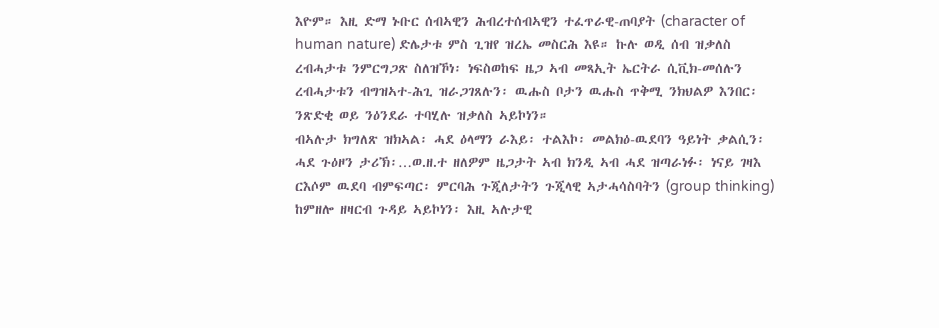እዮም። እዚ ድማ ኑቡር ሰብኣዊን ሕብረተሰብኣዊን ተፈጥራዊ-ጠባያት (character of human nature) ድሌታቱ ምስ ጊዝየ ዝረኤ መስርሕ እዩ። ኩሉ ወዲ ሰብ ዝቃለስ ረብሓታቱ ንምርግጋጽ ስለዝኾነ፡ ነፍስወከፍ ዜጋ ኣብ መጻኢት ኤርትራ ሲቪክ-መሰሉን ረብሓታቱን ብግዝኣተ-ሕጊ ዝራጋገጸሉን፡ ዉሑስ ቦታን ዉሑስ ጥቅሚ ንክህልዎ እንበር፡ ንጽድቂ ወይ ንዕንደራ ተባሂሉ ዝቃለስ ኣይኮነን።
ብኣሉታ ክግለጽ ዝክኣል፡ ሓደ ዕላማን ራእይ፡ ተልእኮ፡ መልክዕ-ዉደባን ዓይነት ቃልሲን፡ ሓደ ጉዕዞን ታሪኽ፡…ወ.ዘ.ተ ዘለዎም ዜጋታት ኣብ ክንዲ ኣብ ሓደ ዝጣራነፉ፡ ነናይ ገዛእ ርእሶም ዉደባ ብምፍጣር፡ ምርባሕ ጉጂለታትን ጉጂላዊ ኣታሓሳስባትን (group thinking) ከምዘሎ ዘዛርብ ጉዳይ ኣይኮነን፡ እዚ ኣሉታዊ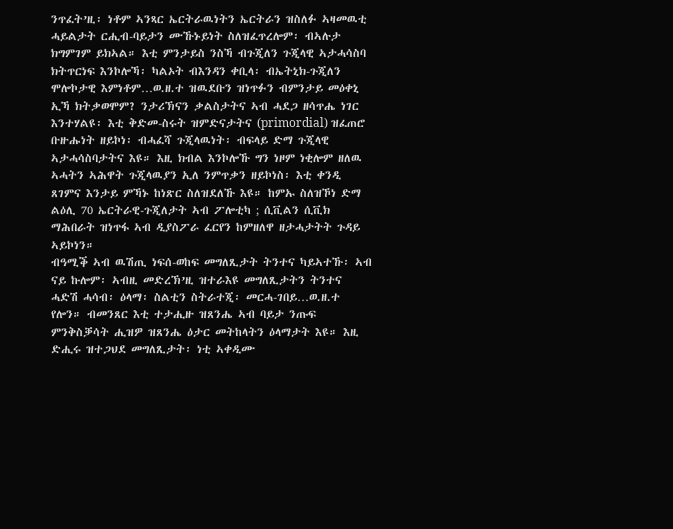ንጥፈት’ዚ፡ ነቶም ኣንጻር ኤርትራዉነትን ኤርትራን ዝስለፉ ኣዛመዉቲ ሓይልታት ርሒብ-ባይታን ሙኹኑይነት ስለዝፈጥረሎም፡ ብኣሉታ ክግምገም ይክኣል። እቲ ምንታይስ ንስኻ ብጉጂለን ጉጂላዊ ኣታሓሳስባ ክትጥርነፍ እንኮሎኻ፡ ካልኦት ብእንዳን ቀቢላ፡ ብኤትኒክ-ጉጂለን ሞሎኮታዊ እምነቶም…ወ.ዘ.ተ ዝዉደቡን ዝነጥፉን ብምንታይ መዕቀኒ ኢኻ ክትቃወሞም? ንታሪኽናን ቃልስታትና ኣብ ሓደጋ ዘሳጥሔ ነገር እንተሃልዩ፡ እቲ ቅድመ-ስሩት ዝምድናታትና (primordial) ዝፈጠሮ ቡዙሑነት ዘይኮነ፡ ብሓፈሻ ጉጂላዉነት፡ ብፍላይ ድማ ጉጂላዊ ኣታሓሳስባታትና እዩ። እዚ ክብል እንኮሎኹ ግን ነዞም ነቂሎም ዘለዉ ኣሓትን ኣሕዋት ጉጂላዉያን ኢለ ንምጥቃን ዘይኮነስ፡ እቲ ቀንዲ ጸገምና እንታይ ምኻኑ ከነጽር ስለዝደለኹ እዩ። ከምኡ ስለዝኾነ ድማ ልዕሊ 70 ኤርትራዊ-ጉጂለታት ኣብ ፖሎቲካ ; ሲቪልን ሲቪክ ማሕበራት ዝነጥፋ ኣብ ዲያስፖራ ፈርየን ከምዘለዋ ዘታሓታትት ጉዳይ ኣይኮነን።
ብዓሚቕ ኣብ ዉሽጢ ነፍሰ-ወከፍ መግለጺታት ትንተና ካይኣተኹ፡ ኣብ ናይ ኩሎም፡ ኣብዚ መድረኽ’ዚ ዝተራእዩ መግለጺታትን ትንተና ሓድሽ ሓሳብ፡ ዕላማ፡ ስልቲን ስትራተጂ፡ መርሓ-ገበይ…ወ.ዘ.ተ የሎን። ብመንጸር እቲ ተታሒዙ ዝጸንሔ ኣብ ባይታ ንጡፍ ምንቅስቓሳት ሒዝዎ ዝጸንሔ ዕታር መትከላትን ዕላማታት እዩ። እዚ ድሒሩ ዝተጋህደ መግለጺታት፡ ነቲ ኣቀዲሙ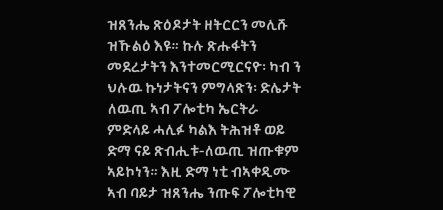ዝጸንሔ ጽዕዶታት ዘትርርን መሊሹ ዝኹልዕ እዩ። ኩሉ ጽሑፋትን መደረታትን እንተመርሚርናዮ፡ ካብ ን ህሉዉ ኩነታትናን ምግላጽን፡ ድሌታት ለዉጢ ኣብ ፖሎቲካ ኤርትራ ምድላይ ሓሊፉ ካልእ ትሕዝቶ ወይ ድማ ናይ ጽብሒቱ-ለዉጢ ዝጡቁም ኣይኮነን። እዚ ድማ ነቲ ብኣቀዲሙ ኣብ ባይታ ዝጸንሔ ንጡፍ ፖሎቲካዊ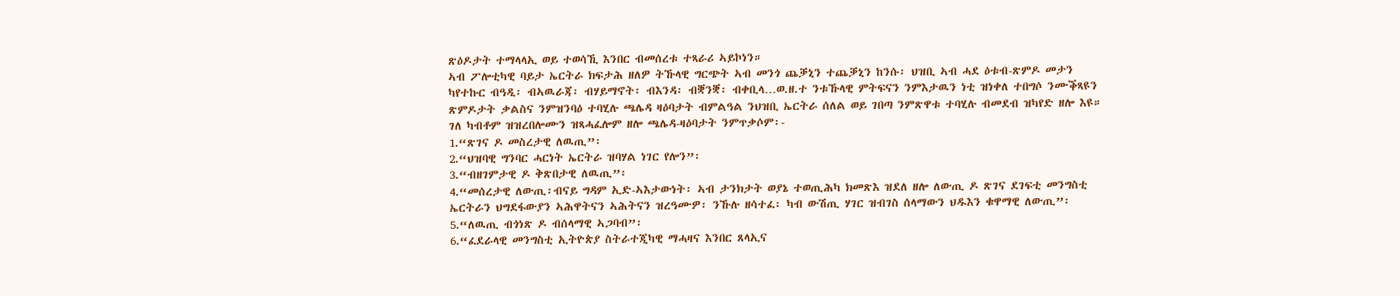ጽዕዶታት ተማላላኢ ወይ ተወሳኺ እንበር ብመሰረቱ ተጻራሪ ኣይኮነን።
ኣብ ፖሎቲካዊ ባይታ ኤርትራ ክፍታሕ ዘለዎ ትኹላዊ ግርጭት ኣብ መንጎ ጨቓኒን ተጨቓኒን ከንሱ፡ ህዝቢ ኣብ ሓደ ዕቱብ-ጽምዶ መታን ካየተኩር ብዓዲ፡ ብኣዉራጃ፡ ብሃይማኖት፡ ብእንዳ፡ ብቛንቛ፡ ብቀቢላ…ወ.ዘ.ተ ንቱኹላዊ ምትፍናን ንምእታዉን ነቲ ዝነቀለ ተበግሶ ንሙቕጻዩን ጽምዶታት ቃልስና ንምዝንባዕ ተባሂሉ ጫሌዳ ዛዕባታት ብምልዓል ንህዝቢ ኤርትራ ሰለል ወይ ገበጣ ንምጽዋቱ ተባሂሉ ብመደብ ዝካየድ ዘሎ እዩ። ገለ ካብቶም ዝዝረበሎሙን ዝጻሓፈሎም ዘሎ ጫሌዳ-ዛዕባታት ንምጥቃሶም፡-
1.“ጽገና ዶ መስረታዊ ለዉጢ”፡
2.“ህዝባዊ ግንባር ሓርነት ኤርትራ ዝባሃል ነገር የሎን”፡
3.“ብዘገምታዊ ዶ ቅጽበታዊ ለዉጢ”፡
4.“መሰረታዊ ለውጢ፡ብናይ ግዳም ኢድ-ኣእታውነት፡ ኣብ ታንክታት ወያኔ ተወጢሕካ ክመጽእ ዝደለ ዘሎ ለውጢ ዶ ጽገና ደገፍቲ መንግስቲ ኤርትራን ህግደፋውያን ኣሕዋትናን ኣሕትናን ዝረዓሙዎ፡ ንኹሉ ዘሳተፈ፡ ካብ ውሽጢ ሃገር ዝብገስ ሰላማውን ህዱእን ቁዋማዊ ለውጢ”፡
5.“ለዉጢ ብጎነጽ ዶ ብሰላማዊ ኣጋባብ”፡
6.“ፈደራላዊ መንግስቲ ኢትዮጵያ ስትራተጂካዊ ማሓዛና እንበር ጸላኢና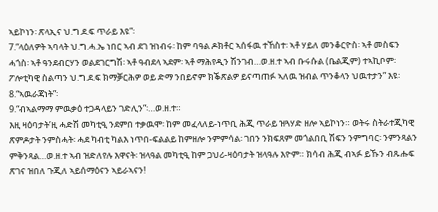ኣይኮነን፡ ጽላኢና ህ.ግ.ደ.ፍ ጥራይ እዩ”፡
7.“ላዕለዎት ኣባላት ህ.ግ.ሓ.ኤ ነበር ኣብ ደገ ዝነብሩ፡ ከም ባዓል ዶክቶር ኣሰፋዉ ተኸስተ፡ ኣቶ ሃይለ መንቆርዮስ፡ ኣቶ መስፍን ሓጎስ፡ ኣቶ ዓንደብርሃን ወልደገርግሽ፡ ኣቶ ዓብደላ ኣደም፡ ኣቶ ማሕየዲን ሽንገብ…ወ.ዘ.ተ ኣብ ቡሩሱል (ቤልጂም) ተኣኪቦም፡ ፖሎቲካዊ ስልጣን ህ.ግ.ደ.ፍ ክማቓርሕዎ ወይ ድማ ንበይኖም ክቕጽልዎ ይናጣጠፉ ኣለዉ ዝብል ጥንቆላን ህዉተታን” እዩ፡
8.“ኣዉራጃነት”፡
9.“ብኣልማማ ምዉቃዕ ተጋዳላይን ገድሊን”፡…ወ.ዘ.ተ።
እዚ ዛዕባታት’ዚ ሓድሽ መካቲዒ ንደምበ ተቃዉሞ፡ ከም መፈላለይ-ነጥቢ ሕጂ ጥራይ ዝጓሃድ ዘሎ ኣይኮነን። ወትሩ ስትራተጂካዊ ጽምዶታት ንምስሓት፡ ሓደ ካብቲ ካልእ ነጥበ-ፍልልይ ከምዘሎ ንምምሳል፡ ገበን ንክፍጸም መጎልበቢ ሽፍን ንምግባር፡ ንምንጻልን ምቅንጻል…ወ.ዘ.ተ ኣብ ዝድለየሉ እዋናት፡ ዝላዓል መካቲዒ ከም ጋህሪ-ዛዕባታት ዝላዓሉ እዮም። ክሳብ ሕጂ ብኣፉ ይኹን ብጹሑፍ ጽገና ዝበለ ጉጂለ ኣይሰማዕናን ኣይራኣናን!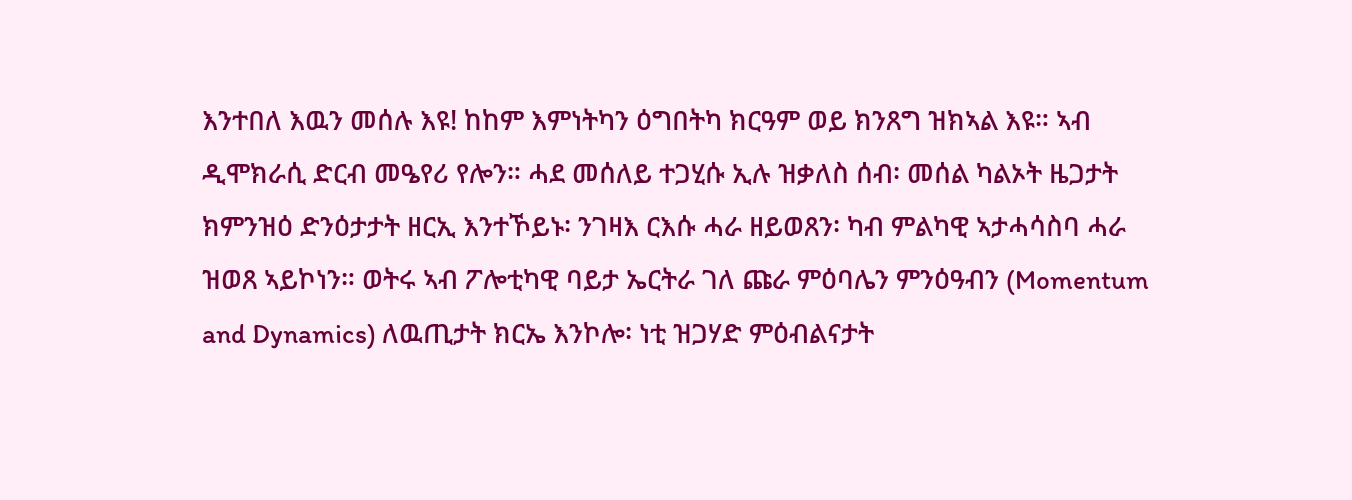እንተበለ እዉን መሰሉ እዩ! ከከም እምነትካን ዕግበትካ ክርዓም ወይ ክንጸግ ዝክኣል እዩ። ኣብ ዲሞክራሲ ድርብ መዔየሪ የሎን። ሓደ መሰለይ ተጋሂሱ ኢሉ ዝቃለስ ሰብ፡ መሰል ካልኦት ዜጋታት ክምንዝዕ ድንዕታታት ዘርኢ እንተኾይኑ፡ ንገዛእ ርእሱ ሓራ ዘይወጸን፡ ካብ ምልካዊ ኣታሓሳስባ ሓራ ዝወጸ ኣይኮነን። ወትሩ ኣብ ፖሎቲካዊ ባይታ ኤርትራ ገለ ጩራ ምዕባሌን ምንዕዓብን (Momentum and Dynamics) ለዉጢታት ክርኤ እንኮሎ፡ ነቲ ዝጋሃድ ምዕብልናታት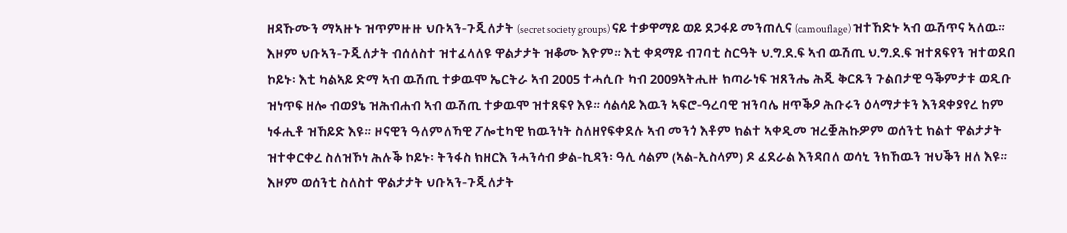ዘዳኹሙን ማኣዙኑ ዝጥምዙዙ ህቡኣን-ጉጂለታት (secret society groups) ናይ ተቃዋማይ ወይ ደጋፋይ መንጠሊና (camouflage) ዝተኸድኑ ኣብ ዉሽጥና ኣለዉ።
እዞም ህቡኣን-ጉጂለታት ብሰለስተ ዝተፈላለዩ ዋልታታት ዝቆሙ እዮም። እቲ ቀዳማይ ብገባቲ ስርዓት ህ.ግ.ደ.ፍ ኣብ ዉሽጢ ህ.ግ.ደ.ፍ ዝተጸፍየን ዝተወደበ ኮይኑ፡ እቲ ካልኣይ ድማ ኣብ ዉሽጢ ተቃዉሞ ኤርትራ ኣብ 2005 ተሓሲቡ ካብ 2009ኣትሒዙ ክጣራነፍ ዝጸንሔ ሕጂ ቅርጹን ጉልበታዊ ዓቕምታቱ ወዲቡ ዝነጥፍ ዘሎ ብወያኔ ዝሕብሐብ ኣብ ዉሽጢ ተቃዉሞ ዝተጸፍየ እዩ። ሳልሳይ እዉን ኣፍሮ-ዓረባዊ ዝንባሌ ዘጥቕዖ ሕቡሩን ዕላማታቱን እንዳቀያየረ ከም ነፋሒቶ ዝኸይድ እዩ። ዞናዊን ዓለምለኻዊ ፖሎቲካዊ ክዉንነት ስለዘየፍቀደሉ ኣብ መንጎ እቶም ክልተ ኣቀዲመ ዝረቛሕኩዎም ወሰንቲ ክልተ ዋልታታት ዝተቀርቀረ ስለዝኾነ ሕሉቕ ኮይኑ፡ ትንፋስ ክዘርእ ንሓንሳብ ቃል-ኪዳን፡ ዓሊ ሳልም (ኣል-ኢስላም) ዶ ፈደራል እንዳበለ ወሳኒ ንክኸዉን ዝህቕን ዘለ እዩ።
እዞም ወሰንቲ ስለስተ ዋልታታት ህቡኣን-ጉጂለታት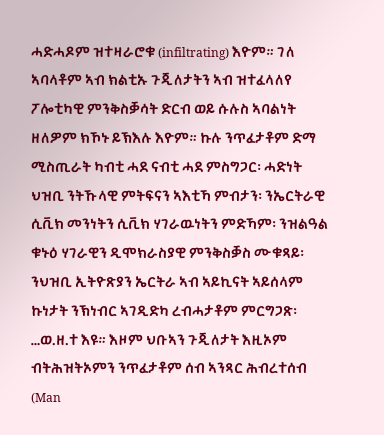ሓድሓዶም ዝተዛራሮቁ (infiltrating) እዮም። ገለ ኣባላቶም ኣብ ክልቲኡ ጉጂለታትን ኣብ ዝተፈላለየ ፖሎቲካዊ ምንቅስቓሳት ድርብ ወይ ሱሉስ ኣባልነት ዘለዎም ክኾኑ ይኽእሉ እዮም። ኩሉ ንጥፈታቶም ድማ ሚስጢራት ካብቲ ሓደ ናብቲ ሓደ ምስግጋር፡ ሓድነት ህዝቢ ንትኹላዊ ምትፍናን ኣእቲኻ ምብታን፡ ንኤርትራዊ ሲቪክ መንነትን ሲቪክ ሃገራዉነትን ምድኻም፡ ንዝልዓል ቁኑዕ ሃገራዊን ዲሞክራስያዊ ምንቅስቓስ ሙቁጻይ፡ ንህዝቢ ኢትዮጽያን ኤርትራ ኣብ ኣይኪናት ኣይሰላም ኩነታት ንኽነብር ኣገዲድካ ረብሓታቶም ምርግጋጽ፡…ወ.ዘ.ተ እዩ። እዞም ህቡኣን ጉጂለታት እዚኦም ብትሕዝትኦምን ንጥፈታቶም ሰብ ኣንጻር ሕብረተሰብ (Man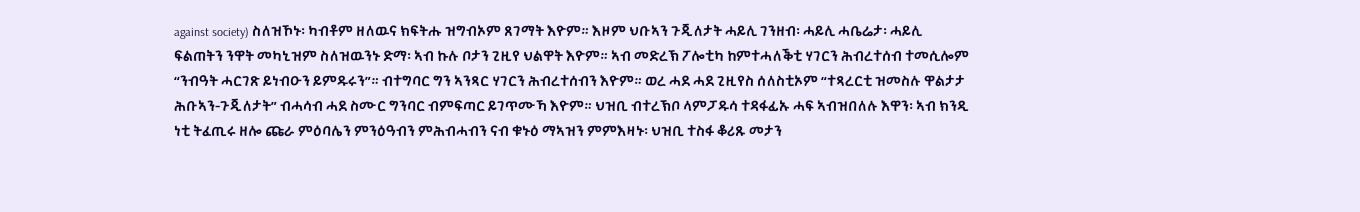against society) ስለዝኾኑ፡ ካብቶም ዘለዉና ክፍትሑ ዝግብኦም ጸገማት እዮም። እዞም ህቡኣን ጉጂለታት ሓይሊ ገንዘብ፡ ሓይሊ ሓቤሬታ፡ ሓይሊ ፍልጠትን ንዋት መካኒዝም ስለዝዉንኑ ድማ፡ ኣብ ኩሉ ቦታን ጊዚየ ህልዋት እዮም። ኣብ መድረኽ ፖሎቲካ ከምተሓለቕቲ ሃገርን ሕብረተሰብ ተመሲሎም “ንብዓት ሓርገጽ ይነብዑን ይምዱሩን”። ብተግባር ግን ኣንጻር ሃገርን ሕብረተሰብን እዮም። ወረ ሓደ ሓደ ጊዚየስ ሰለስቲኦም “ተጻረርቲ ዝመስሉ ዋልታታ ሕቡኣን-ጉጂለታት” ብሓሳብ ሓደ ስሙር ግንባር ብምፍጣር ይገጥሙኻ እዮም። ህዝቢ ብተረኽቦ ላምፓዱሳ ተዳፋፊኡ ሓፍ ኣብዝበለሉ እዋን፡ ኣብ ክንዲ ነቲ ትፈጢሩ ዘሎ ጩራ ምዕባሌን ምንዕዓብን ምሕብሓብን ናብ ቁኑዕ ማኣዝን ምምእዛኑ፡ ህዝቢ ተስፋ ቆሪጹ መታን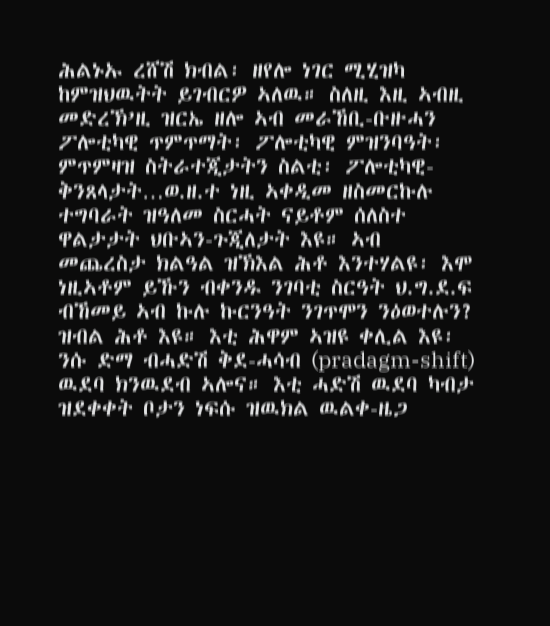ሕልኑኡ ረሸሽ ክብል፡ ዘየሎ ነገር ሚሂዝካ ከምዝህዉትት ይገብርዎ ኣለዉ። ስለዚ እዚ ኣብዚ መድረኽ’ዚ ዝርኤ ዘሎ ኣብ መራኸቢ-ቡዙሓን ፖሎቲካዊ ጥምጥማት፡ ፖሎቲካዊ ምዝንባዓት፡ ምጥምዛዝ ስትራተጂታትን ስልቲ፡ ፖሎቲካዊ-ቅንጸላታት…ወ.ዘ.ተ ነዚ ኣቀዲመ ዘስመርኩሉ ተግባራት ዝዓለመ ስርሓት ናይቶም ሰለስተ ዋልታታት ህቡኣን-ጉጂለታት እዩ። ኣብ መጨረስታ ክልዓል ዝኽእል ሕቶ እንተሃልዩ፡ እሞ ነዚኣቶም ይኹን ብቀንዱ ንገባቲ ስርዓት ህ.ግ.ደ.ፍ ብኸመይ ኣብ ኩሉ ኩርንዓት ንገጥሞን ንዕወተሉን? ዝብል ሕቶ እዩ። እቲ ሕዋም ኣዝዩ ቀሊል እዩ፡ ንሱ ድማ ብሓድሽ ቅደ-ሓሳብ (pradagm-shift) ዉደባ ክንዉደብ ኣሎና። እቲ ሓድሽ ዉደባ ካብታ ዝደቀቀት ቦታን ነፍሱ ዝዉክል ዉልቀ-ዜጋ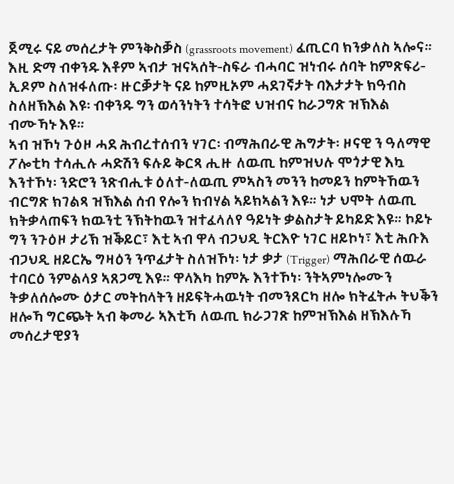ጀሚሩ ናይ መሰረታት ምንቅስቓስ (grassroots movement) ፈጢርባ ክንቃለስ ኣሎና። እዚ ድማ ብቀንዱ እቶም ኣብታ ዝናኣሰት-ስፍራ ብሓባር ዝነብሩ ሰባት ከምጽፍሪ-ኢዶም ስለዝፋለጡ፡ ዙርቓታት ናይ ከምዚኦም ሓደገኛታት ባእታታት ክዓብስ ስለዘኽእል እዩ፡ ብቀንዱ ግን ወሳንነትን ተሳትፎ ህዝብና ከራጋግጽ ዝኽእል ብሙኻኑ እዩ።
ኣብ ዝኾነ ጉዕዞ ሓደ ሕብረተሰብን ሃገር፡ ብማሕበራዊ ሕግታት፡ ዞናዊ ን ዓለማዊ ፖሎቲካ ተሳሒሉ ሓድሽን ፍሉይ ቅርጻ ሒዙ ለዉጢ ከምዝህሉ ሞጎታዊ እኳ እንተኾነ፡ ንድሮን ንጽብሒቱ ዕለተ-ለዉጢ ምኣስን መንን ከመይን ከምትኸዉን ብርግጽ ክገልጻ ዝኽእል ሰብ የሎን ክብሃል ኣይክኣልን እዩ። ነታ ህሞት ለዉጢ ክትቃላጠፍን ክዉንቲ ንኽትከዉን ዝተፈላለየ ዓይነት ቃልስታት ይካይድ እዩ። ኮይኑ ግን ንጉዕዞ ታሪኽ ዝቕይር፣ እቲ ኣብ ዋላ ብጋህዲ ትርእዮ ነገር ዘይኮነ፣ እቲ ሕቡእ ብጋህዲ ዘይርኤ ግዛዕን ንጥፈታት ስለዝኾነ፡ ነታ ቃታ (Trigger) ማሕበራዊ ሰዉራ ተባርዕ ንምልላያ ኣጸጋሚ እዩ። ዋላእካ ከምኡ እንተኾነ፡ ንትኣምነሎሙን ትቃለሰሎሙ ዕታር መትከላትን ዘይፍትሓዉነት ብመንጸርካ ዘሎ ክትፈትሖ ትህቕን ዘሎኻ ግርጭት ኣብ ቅመራ ኣእቲኻ ለዉጢ ክራጋገጽ ከምዝኽእል ዘኽእሉኻ መሰረታዊያን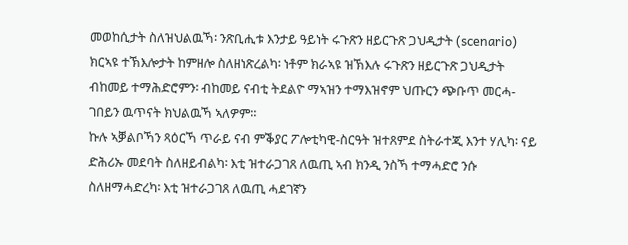መወከሲታት ስለዝህልዉኻ፡ ንጽቢሒቱ እንታይ ዓይነት ሩጉጽን ዘይርጉጽ ጋህዲታት (scenario) ክርኣዩ ተኽእሎታት ከምዘሎ ስለዘነጽረልካ፡ ነቶም ክራኣዩ ዝኽእሉ ሩጉጽን ዘይርጉጽ ጋህዲታት ብከመይ ተማሕድሮምን፡ ብከመይ ናብቲ ትደልዮ ማኣዝን ተማእዝኖም ህጡርን ጭቡጥ መርሓ-ገበይን ዉጥናት ክህልዉኻ ኣለዎም።
ኩሉ ኣቓልቦኻን ጻዕርኻ ጥራይ ናብ ምቕያር ፖሎቲካዊ-ስርዓት ዝተጸምደ ስትራተጂ እንተ ሃሊካ፡ ናይ ድሕሪኡ መደባት ስለዘይብልካ፡ እቲ ዝተራጋገጸ ለዉጢ ኣብ ክንዲ ንስኻ ተማሓድሮ ንሱ ስለዘማሓድረካ፡ እቲ ዝተራጋገጸ ለዉጢ ሓደገኛን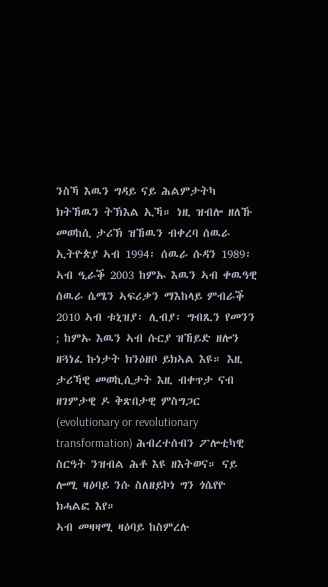ንስኻ እዉን ግዳይ ናይ ሕልምታትካ ክትኸዉን ትኽእል ኢኻ። ነዚ ዝብሎ ዘለኹ መወከሲ ታሪኽ ዝኸዉን ብቀረባ ሰዉራ ኢትዮጵያ ኣብ 1994፡ ሰዉራ ሱዳን 1989፡ ኣብ ዒራቕ 2003 ከምኡ እዉን ኣብ ቀዉዓዊ ሰዉራ ሴሜን ኣፍሪቃን ማእከላይ ምብራቕ 2010 ኣብ ቱኒዝያ፡ ሊብያ፡ ግብጺን የመንን ; ከምኡ እዉን ኣብ ሱርያ ዝኸይድ ዘሎን ዘጓነፈ ኩነታት ክንዕዘቦ ይክኣል እዩ። እዚ ታሪኻዊ መወኪሲታት እዚ ብቀጥታ ናብ ዘገምታዊ ዶ ቅጽበታዊ ምስግጋር (evolutionary or revolutionary transformation) ሕብረተሰብን ፖሎቲካዊ ስርዓት ንዝብል ሕቶ እዩ ዘእትወና። ናይ ሎሚ ዛዕባይ ንሱ ስለዘይኮነ ግን ጎሴየዮ ክሓልፎ እየ።
ኣብ መዛዛሚ ዛዕባይ ከስምረሉ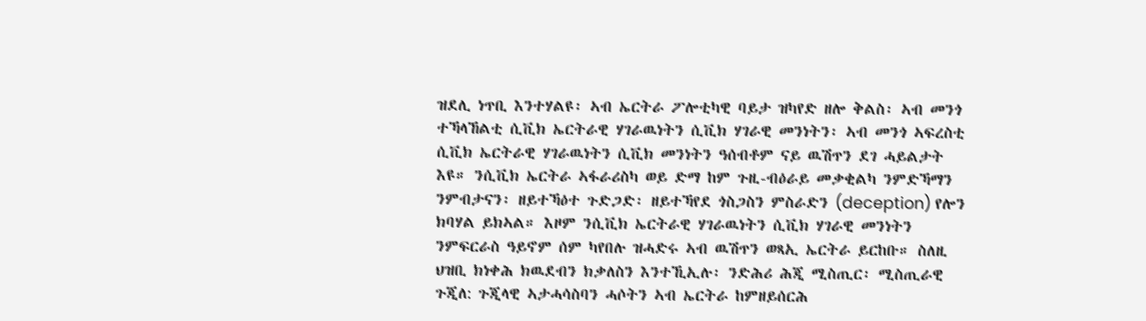ዝደሊ ነጥቢ እንተሃልዩ፡ ኣብ ኤርትራ ፖሎቲካዊ ባይታ ዝካየድ ዘሎ ቅልስ፡ ኣብ መንጎ ተኻላኸልቲ ሲቪክ ኤርትራዊ ሃገራዉነትን ሲቪክ ሃገራዊ መንነትን፡ ኣብ መንጎ ኣፍረስቲ ሲቪክ ኤርትራዊ ሃገራዉነትን ሲቪክ መንነትን ዓሰብቶም ናይ ዉሽጥን ደገ ሓይልታት እዩ። ንሲቪክ ኤርትራ ኣፋራሪስካ ወይ ድማ ከም ጉዚ-ብዕራይ መቃቂልካ ንምድኻማን ንምብታናን፡ ዘይተኻዕተ ጉድጋድ፡ ዘይተኻየደ ጎስጋስን ምስራድን (deception) የሎን ክባሃል ይክኣል። እዞም ንሲቪክ ኤርትራዊ ሃገራዉነትን ሲቪክ ሃገራዊ መንነትን ንምፍርራስ ዓይኖም ሰም ካየበሉ ዝሓድሩ ኣብ ዉሽጥን ወጻኢ ኤርትራ ይርከቡ። ስለዚ ህዝቢ ክነቀሕ ክዉደብን ክቃለስን እንተኺኢሉ፡ ንድሕሪ ሕጂ ሚስጢር፡ ሚስጢራዊ ጉጂለ: ጉጂላዊ ኣታሓሳስባን ሓሶትን ኣብ ኤርትራ ከምዘይሰርሕ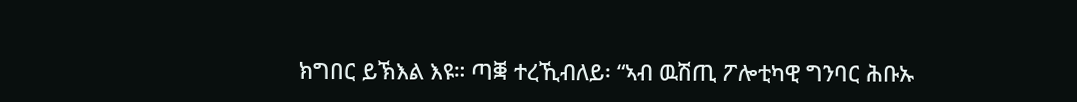ክግበር ይኽእል እዩ። ጣቛ ተረኺብለይ፡ “ኣብ ዉሽጢ ፖሎቲካዊ ግንባር ሕቡኡ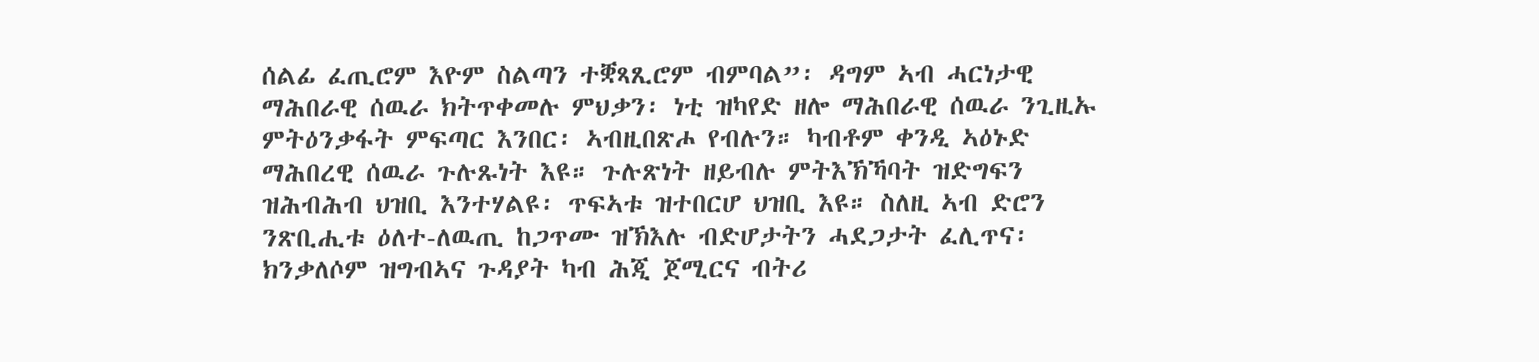ሰልፊ ፈጢሮም እዮም ስልጣን ተቛጻጺሮም ብምባል”፡ ዳግም ኣብ ሓርነታዊ ማሕበራዊ ሰዉራ ክትጥቀመሉ ምህቃን፡ ነቲ ዝካየድ ዘሎ ማሕበራዊ ሰዉራ ንጊዚኡ ምትዕንቃፋት ምፍጣር እንበር፡ ኣብዚበጽሖ የብሉን። ካብቶም ቀንዲ ኣዕኑድ ማሕበረዊ ሰዉራ ጉሉጹነት እዩ። ጉሉጽነት ዘይብሉ ምትእኽኻባት ዝድግፍን ዝሕብሕብ ህዝቢ እንተሃልዩ፡ ጥፍኣቱ ዝተበርሆ ህዝቢ እዩ። ስለዚ ኣብ ድሮን ንጽቢሒቱ ዕለተ-ለዉጢ ከጋጥሙ ዝኽእሉ ብድሆታትን ሓደጋታት ፈሊጥና፡ ክንቃለሶም ዝግብኣና ጉዳያት ካብ ሕጂ ጀሚርና ብትሪ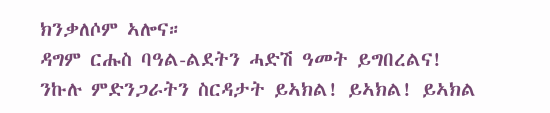ክንቃለሶም ኣሎና።
ዳግም ርሑስ ባዓል-ልደትን ሓድሽ ዓመት ይግበረልና!
ንኩሉ ምድንጋራትን ስርዳታት ይኣክል! ይኣክል! ይኣክል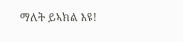ማለት ይኣክል እዩ!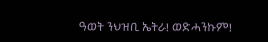ዓወት ንህዝቢ ኤትራ! ወድሓንኩም!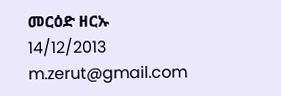መርዕድ ዘርኡ
14/12/2013
m.zerut@gmail.com